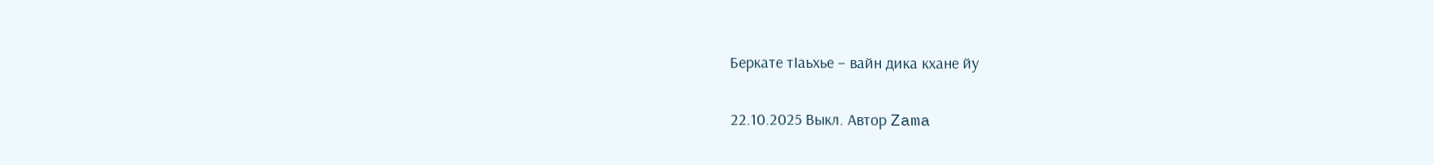Беркате тIаьхье – вайн дика кхане йу

22.10.2025 Выкл. Автор Zama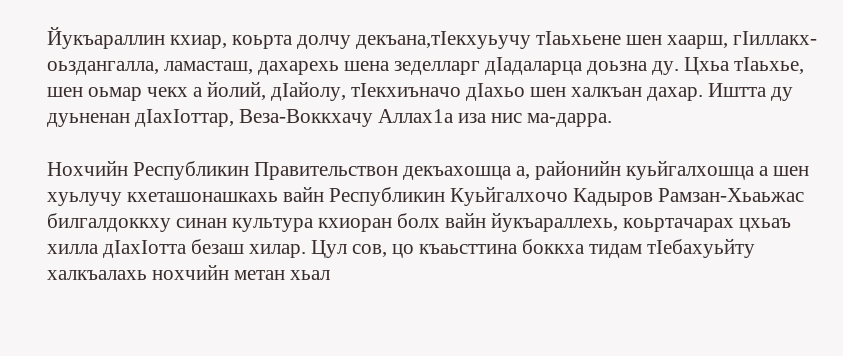Йукъараллин кхиар, коьрта долчу декъана,тIекхуьучу тIаьхьене шен хаарш, гIиллакх-оьздангалла, ламасташ, дахарехь шена зеделларг дIадаларца доьзна ду. Цхьа тIаьхье, шен оьмар чекх а йолий, дIайолу, тIекхиъначо дIахьо шен халкъан дахар. Иштта ду дуьненан дIахIоттар, Веза-Воккхачу Аллах1а иза нис ма-дарра.

Нохчийн Республикин Правительствон декъахошца а, районийн куьйгалхошца а шен хуьлучу кхеташонашкахь вайн Республикин Куьйгалхочо Кадыров Рамзан-Хьаьжас билгалдоккху синан культура кхиоран болх вайн йукъараллехь, коьртачарах цхьаъ хилла дIахIотта безаш хилар. Цул сов, цо къаьсттина боккха тидам тIебахуьйту халкъалахь нохчийн метан хьал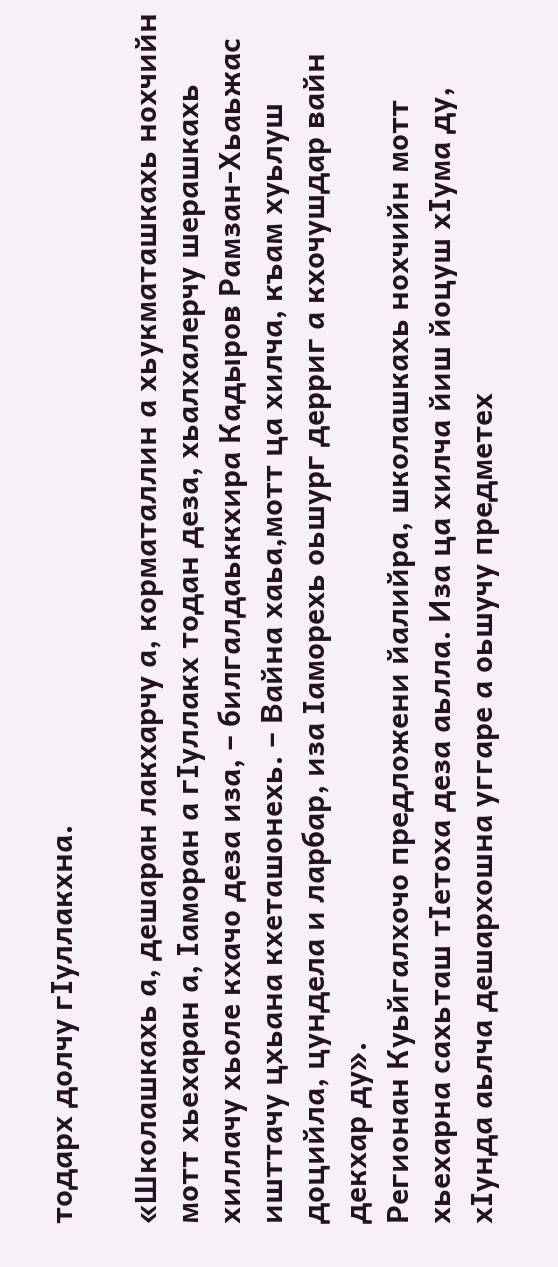тодарх долчу гIуллакхна.

«Школашкахь а, дешаран лакхарчу а, корматаллин а хьукматашкахь нохчийн мотт хьехаран а, Iаморан а гIуллакх тодан деза, хьалхалерчу шерашкахь хиллачу хьоле кхачо деза иза, – билгалдаьккхира Кадыров Рамзан-Хьаьжас ишттачу цхьана кхеташонехь. – Вайна хаьа,мотт ца хилча, къам хуьлуш доцийла, цундела и ларбар, иза Iаморехь оьшург дерриг а кхочушдар вайн декхар ду».
Регионан Куьйгалхочо предложени йалийра, школашкахь нохчийн мотт хьехарна сахьташ тIетоха деза аьлла. Иза ца хилча йиш йоцуш хIума ду, хIунда аьлча дешархошна уггаре а оьшучу предметех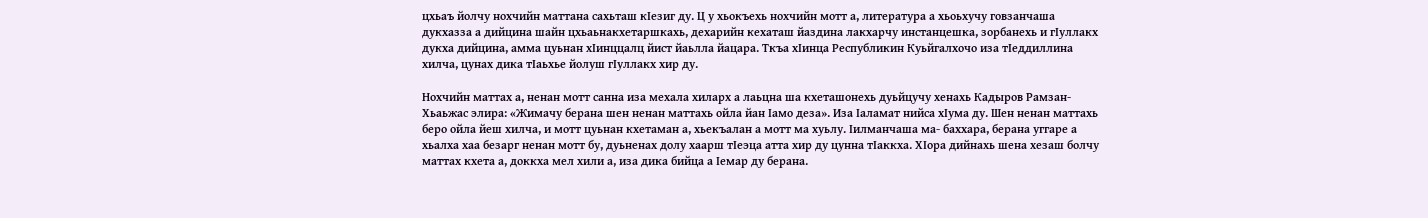цхьаъ йолчу нохчийн маттана сахьташ кIезиг ду. Ц у хьокъехь нохчийн мотт а, литература а хьоьхучу говзанчаша дукхазза а дийцина шайн цхьаьнакхетаршкахь, дехарийн кехаташ йаздина лакхарчу инстанцешка, зорбанехь и гIуллакх дукха дийцина, амма цуьнан хIинццалц йист йаьлла йацара. Ткъа хIинца Республикин Куьйгалхочо иза тIеддиллина хилча, цунах дика тIаьхье йолуш гIуллакх хир ду.

Нохчийн маттах а, ненан мотт санна иза мехала хиларх а лаьцна ша кхеташонехь дуьйцучу хенахь Кадыров Рамзан-Хьаьжас элира: «Жимачу берана шен ненан маттахь ойла йан Iамо деза». Иза Iаламат нийса хIума ду. Шен ненан маттахь беро ойла йеш хилча, и мотт цуьнан кхетаман а, хьекъалан а мотт ма хуьлу. Iилманчаша ма- баххара, берана уггаре а хьалха хаа безарг ненан мотт бу, дуьненах долу хаарш тIеэца атта хир ду цунна тIаккха. ХIора дийнахь шена хезаш болчу маттах кхета а, доккха мел хили а, иза дика бийца а Iемар ду берана.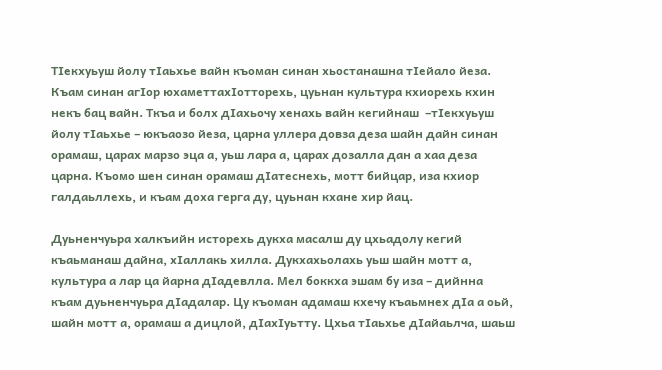ТIекхуьуш йолу тIаьхье вайн къоман синан хьостанашна тIейало йеза. Къам синан агIор юхаметтахIотторехь, цуьнан культура кхиорехь кхин некъ бац вайн. Ткъа и болх дIахьочу хенахь вайн кегийнаш  –тIекхуьуш йолу тIаьхье – юкъаозо йеза, царна уллера довза деза шайн дайн синан орамаш, царах марзо эца а, уьш лара а, царах дозалла дан а хаа деза царна. Къомо шен синан орамаш дIатеснехь, мотт бийцар, иза кхиор галдаьллехь, и къам доха герга ду, цуьнан кхане хир йац.

Дуьненчуьра халкъийн исторехь дукха масалш ду цхьадолу кегий  къаьманаш дайна, хIаллакь хилла. Дукхахьолахь уьш шайн мотт а, культура а лар ца йарна дIадевлла. Мел боккха эшам бу иза – дийнна къам дуьненчуьра дIадалар. Цу къоман адамаш кхечу къаьмнех дIа а оьй, шайн мотт а, орамаш а дицлой, дIахIуьтту. Цхьа тIаьхье дIайаьлча, шаьш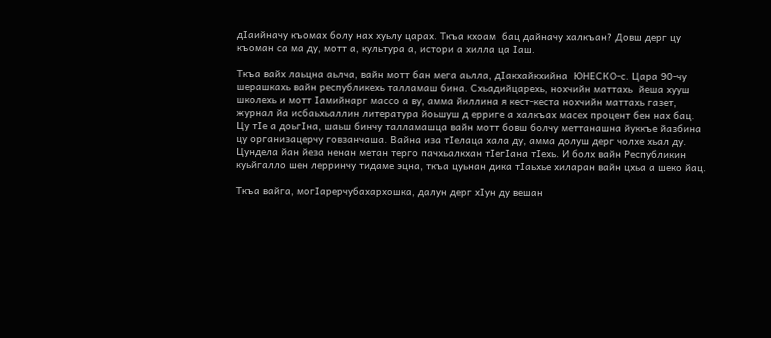дIаийначу къомах болу нах хуьлу царах. Ткъа кхоам  бац дайначу халкъан? Довш дерг цу къоман са ма ду, мотт а, культура а, истори а хилла ца Iаш.

Ткъа вайх лаьцна аьлча, вайн мотт бан мега аьлла, дIакхайкхийна  ЮНЕСКО-с. Цара 90-чу шерашкахь вайн республикехь талламаш бина. Схьадийцарехь, нохчийн маттахь  йеша хууш школехь и мотт Iамийнарг массо а ву, амма йиллина я кест-кеста нохчийн маттахь газет, журнал йа исбаьхьаллин литература йоьшуш д ерриге а халкъах масех процент бен нах бац. Цу тIе а доьгIна, шаьш бинчу талламашца вайн мотт бовш болчу меттанашна йуккъе йазбина цу организацерчу говзанчаша. Вайна иза тIелаца хала ду, амма долуш дерг чолхе хьал ду. Цундела йан йеза ненан метан терго пачхьалкхан тIегIана тIехь. И болх вайн Республикин куьйгалло шен лерринчу тидаме эцна, ткъа цуьнан дика тIаьхье хиларан вайн цхьа а шеко йац.

Ткъа вайга, могIарерчубахархошка, далун дерг хIун ду вешан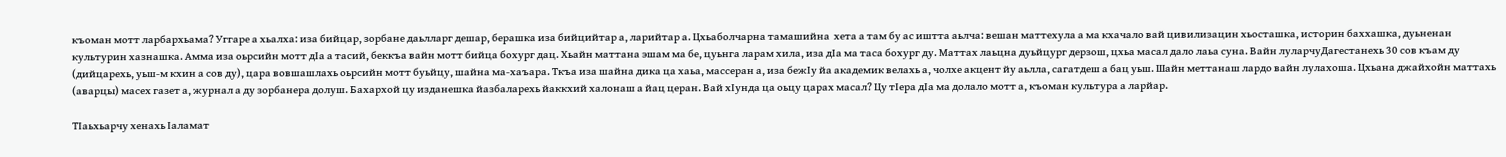къоман мотт ларбархьама? Уггаре а хьалха: иза бийцар, зорбане даьлларг дешар, берашка иза бийцийтар а, ларийтар а. Цхьаболчарна тамашийна  хета а там бу ас иштта аьлча: вешан маттехула а ма кхачало вай цивилизацин хьосташка, историн баххашка, дуьненан культурин хазнашка. Амма иза оьрсийн мотт дIа а тасий, беккъа вайн мотт бийца бохург дац. Хьайн маттана эшам ма бе, цуьнга ларам хила, иза дIа ма таса бохург ду. Маттах лаьцна дуьйцург дерзош, цхьа масал дало лаьа суна. Вайн луларчуДагестанехь 30 сов къам ду (дийцарехь, уьш-м кхин а сов ду), цара вовшашлахь оьрсийн мотт буьйцу, шайна ма-хаъара. Ткъа иза шайна дика ца хаьа, массеран а, иза бежIу йа академик велахь а, чолхе акцент йу аьлла, сагатдеш а бац уьш. Шайн меттанаш лардо вайн лулахоша. Цхьана джайхойн маттахь (аварцы) масех газет а, журнал а ду зорбанера долуш. Бахархой цу изданешка йазбаларехь йаккхий халонаш а йац церан. Вай хIунда ца оьцу царах масал? Цу тIера дIа ма долало мотт а, къоман культура а ларйар.

ТIаьхьарчу хенахь Iаламат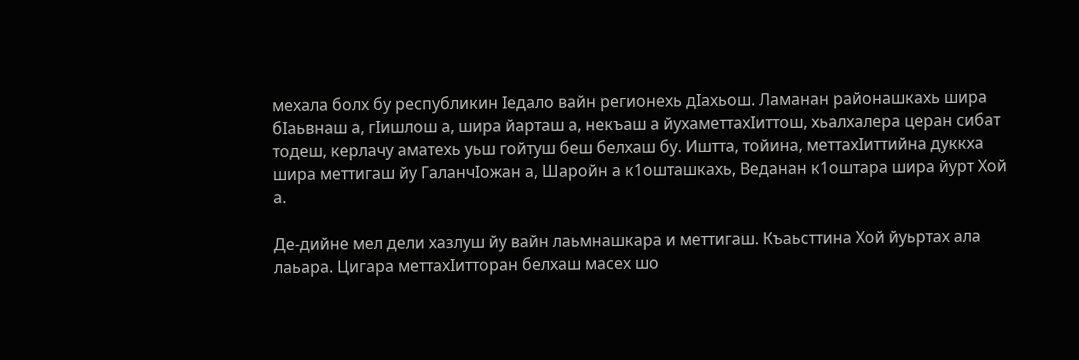мехала болх бу республикин Iедало вайн регионехь дIахьош. Ламанан районашкахь шира бIаьвнаш а, гIишлош а, шира йарташ а, некъаш а йухаметтахIиттош, хьалхалера церан сибат  тодеш, керлачу аматехь уьш гойтуш беш белхаш бу. Иштта, тойина, меттахIиттийна дуккха шира меттигаш йу ГаланчIожан а, Шаройн а к1ошташкахь, Веданан к1оштара шира йурт Хой а.

Де-дийне мел дели хазлуш йу вайн лаьмнашкара и меттигаш. Къаьсттина Хой йуьртах ала лаьара. Цигара меттахIитторан белхаш масех шо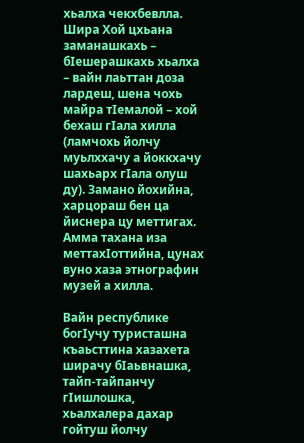хьалха чекхбевлла. Шира Хой цхьана заманашкахь – бIешерашкахь хьалха  – вайн лаьттан доза лардеш, шена чохь майра тIемалой – хой бехаш гIала хилла (ламчохь йолчу муьлххачу а йоккхачу шахьарх гIала олуш ду). Замано йохийна, харцораш бен ца йиснера цу меттигах. Амма тахана иза меттахIоттийна, цунах вуно хаза этнографин музей а хилла.

Вайн республике богIучу туристашна къаьсттина хазахета ширачу бIаьвнашка, тайп-тайпанчу гIишлошка, хьалхалера дахар гойтуш йолчу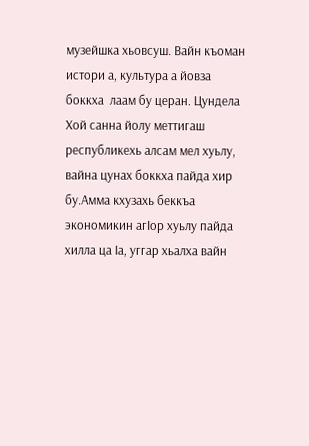музейшка хьовсуш. Вайн къоман истори а, культура а йовза боккха  лаам бу церан. Цундела Хой санна йолу меттигаш республикехь алсам мел хуьлу, вайна цунах боккха пайда хир бу.Амма кхузахь беккъа экономикин агIор хуьлу пайда хилла ца Iа, уггар хьалха вайн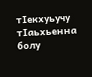тIекхуьучу тIаьхьенна болу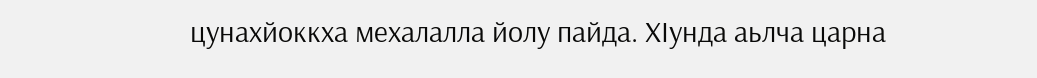цунахйоккха мехалалла йолу пайда. ХIунда аьлча царна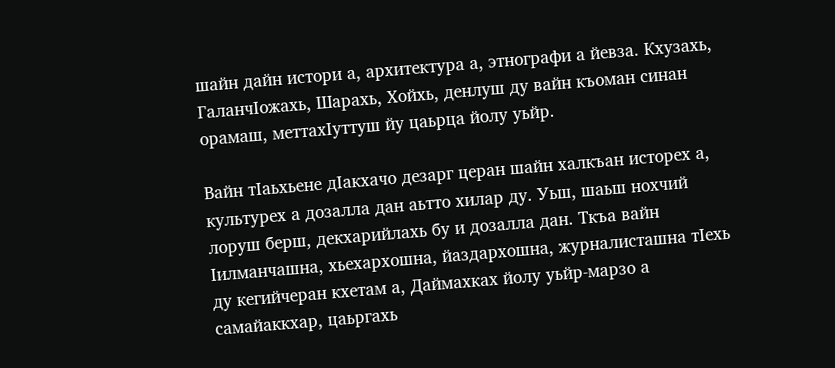шайн дайн истори а, архитектура а, этнографи а йевза. Кхузахь, ГаланчIожахь, Шарахь, Хойхь, денлуш ду вайн къоман синан орамаш, меттахIуттуш йу цаьрца йолу уьйр.

Вайн тIаьхьене дIакхачо дезарг церан шайн халкъан исторех а, культурех а дозалла дан аьтто хилар ду. Уьш, шаьш нохчий лоруш берш, декхарийлахь бу и дозалла дан. Ткъа вайн Iилманчашна, хьехархошна, йаздархошна, журналисташна тIехь ду кегийчеран кхетам а, Даймахках йолу уьйр-марзо а самайаккхар, цаьргахь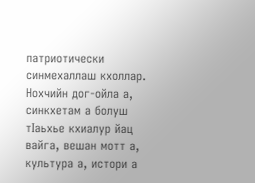патриотически синмехаллаш кхоллар. Нохчийн дог-ойла а, синкхетам а болуш тIаьхье кхиалур йац вайга, вешан мотт а, культура а, истори а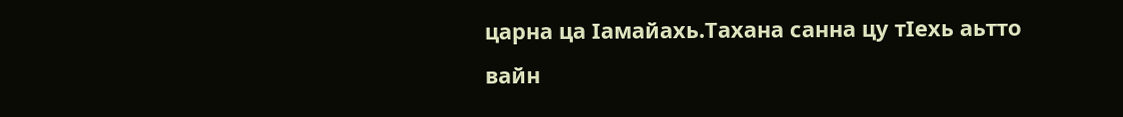царна ца Iамайахь.Тахана санна цу тIехь аьтто вайн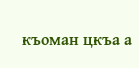къоман цкъа а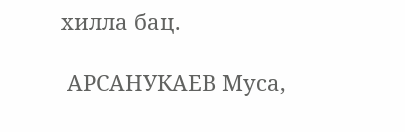хилла бац.

 АРСАНУКАЕВ Муса,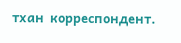тхан  корреспондент.